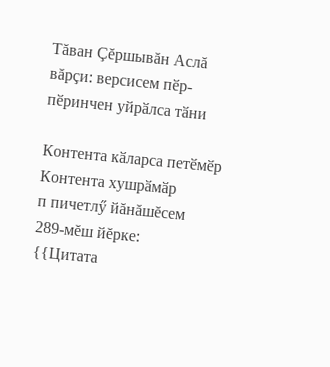Тăван Çĕршывăн Аслă вăрçи: версисем пӗр-пӗринчен уйрӑлса тӑни

Контента кӑларса петӗмӗр Контента хушрӑмӑр
п пичетлӳ йăнăшĕсем
289-мĕш йĕрке:
{{Цитата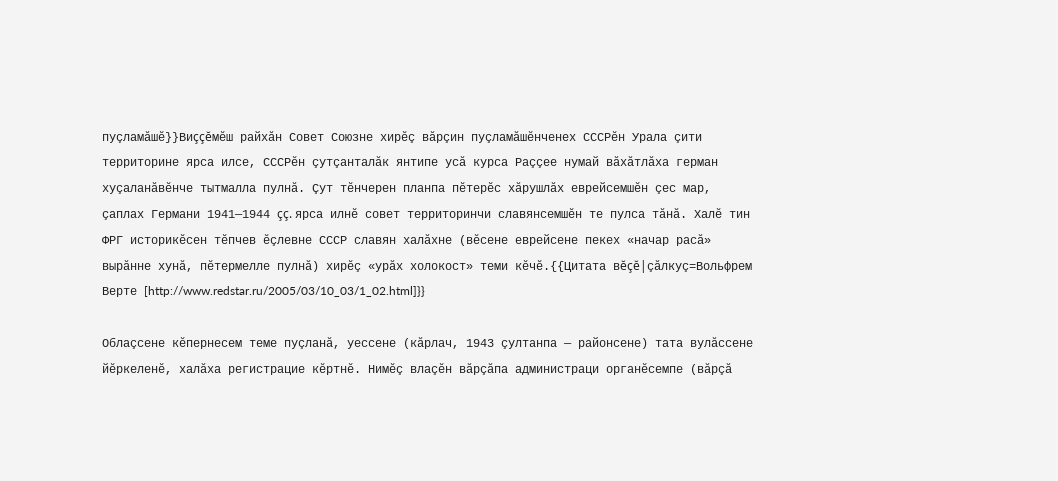пуçламăшĕ}}Виççĕмĕш райхăн Совет Союзне хирĕç вăрçин пуçламăшĕнченех СССРĕн Урала çити территорине ярса илсе, СССРĕн çутçанталăк янтипе усă курса Раççее нумай вăхăтлăха герман хуçаланăвĕнче тытмалла пулнă. Çут тĕнчерен планпа пĕтерĕс хăрушлăх еврейсемшĕн çес мар, çаплах Германи 1941—1944 çç. ярса илнĕ совет территоринчи славянсемшĕн те пулса тăнă. Халĕ тин ФРГ историкĕсен тĕпчев ĕçлевне СССР славян халăхне (вĕсене еврейсене пекех «начар расă» вырăнне хунă, пĕтермелле пулнă) хирĕç «урăх холокост» теми кĕчĕ.{{Цитата вĕçĕ|çăлкуç=Вольфрем Верте [http://www.redstar.ru/2005/03/10_03/1_02.html]}}

Облаçсене кĕпернесем теме пуçланă, уессене (кăрлач, 1943 çултанпа — районсене) тата вулăссене йĕркеленĕ, халăха регистрацие кĕртнĕ. Нимĕç влаçĕн вăрçăпа администраци органĕсемпе (вăрçă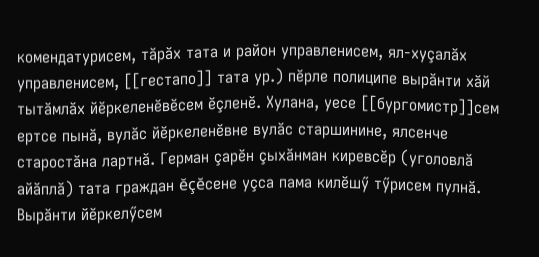комендатурисем, тăрăх тата и район управленисем, ял-хуçалăх управленисем, [[гестапо]] тата ур.) пĕрле полиципе вырăнти хăй тытăмлăх йĕркеленĕвĕсем ĕçленĕ. Хулана, уесе [[бургомистр]]сем ертсе пынă, вулăс йĕркеленĕвне вулăс старшинине, ялсенче старостăна лартнă. Герман çарĕн çыхăнман киревсĕр (уголовлă айăплă) тата граждан ĕçĕсене уçса пама килĕшӳ тӳрисем пулнă. Вырăнти йĕркелӳсем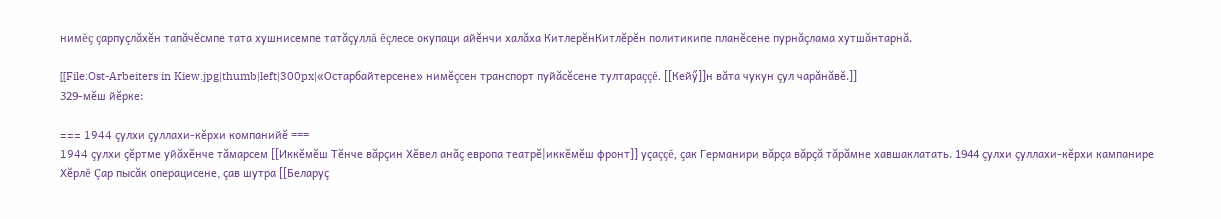нимĕç çарпуçлăхĕн тапăчĕсмпе тата хушнисемпе татăçуллă ĕçлесе окупаци айĕнчи халăха КитлерĕнКитлĕрĕн политикипе планĕсене пурнăçлама хутшăнтарнă.

[[File:Ost-Arbeiters in Kiew.jpg|thumb|left|300px|«Остарбайтерсене» нимĕçсен транспорт пуйăсĕсене тултараççĕ. [[Кейӳ]]н вăта чукун çул чарăнăвĕ.]]
329-мĕш йĕрке:

=== 1944 çулхи çуллахи-кĕрхи компанийĕ ===
1944 çулхи çĕртме уйăхĕнче тăмарсем [[Иккĕмĕш Тĕнче вăрçин Хĕвел анăç европа театрĕ|иккĕмĕш фронт]] уçаççĕ, çак Германири вăрçа вăрçă тăрăмне хавшаклатать. 1944 çулхи çуллахи-кĕрхи кампанире Хĕрлĕ Çар пысăк операцисене, çав шутра [[Беларуç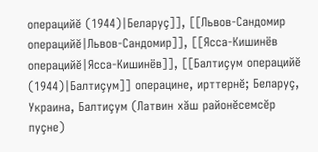операцийĕ (1944)|Беларуç]], [[Львов-Сандомир операцийĕ|Львов-Сандомир]], [[Ясса-Кишинёв операцийĕ|Ясса-Кишинёв]], [[Балтиçум операцийĕ (1944)|Балтиçум]] операцине, ирттернĕ; Беларуç, Украина, Балтиçум (Латвин хăш районĕсемсĕр пуçне)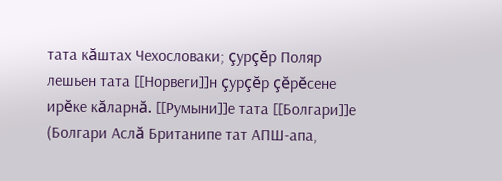тата кăштах Чехословаки; çурçĕр Поляр лешьен тата [[Норвеги]]н çурçĕр çĕрĕсене ирĕке кăларнă. [[Румыни]]е тата [[Болгари]]е (Болгари Аслă Британипе тат АПШ-апа,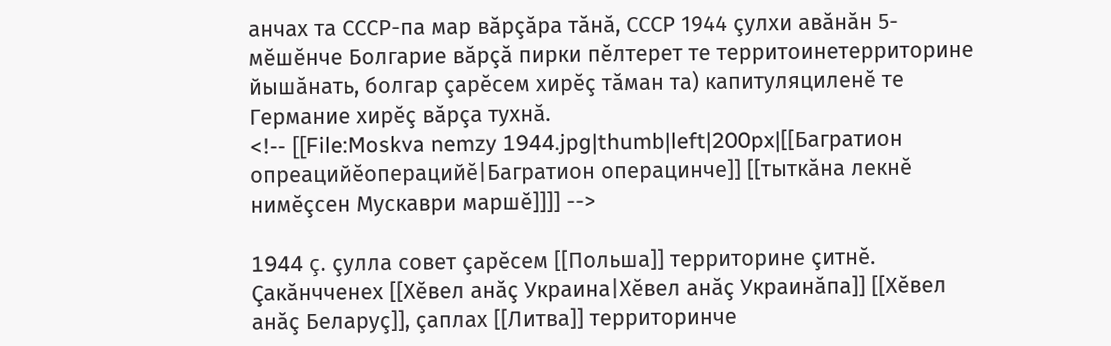анчах та СССР-па мар вăрçăра тăнă, СССР 1944 çулхи авăнăн 5-мĕшĕнче Болгарие вăрçă пирки пĕлтерет те территоинетерриторине йышăнать, болгар çарĕсем хирĕç тăман та) капитуляциленĕ те Германие хирĕç вăрçа тухнă.
<!-- [[File:Moskva nemzy 1944.jpg|thumb|left|200px|[[Багратион опреацийĕоперацийĕ|Багратион операцинче]] [[тыткăна лекнĕ нимĕçсен Мускаври маршĕ]]]] -->

1944 ç. çулла совет çарĕсем [[Польша]] территорине çитнĕ. Çакăнчченех [[Хĕвел анăç Украина|Хĕвел анăç Украинăпа]] [[Хĕвел анăç Беларуç]], çаплах [[Литва]] территоринче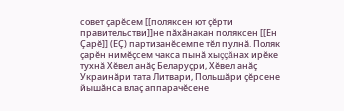совет çарĕсем [[поляксен ют çĕрти правительстви]]не пăхăнакан поляксен [[Ен Çарĕ]] (ЕÇ) партизанĕсемпе тĕл пулнă. Поляк çарĕн нимĕçсем чакса пынă хыççăнах ирĕке тухнă Хĕвел анăç Беларуçри, Хĕвел анăç Украинăри тата Литвари, Польшăри çĕрсене йышăнса влаç аппарачĕсене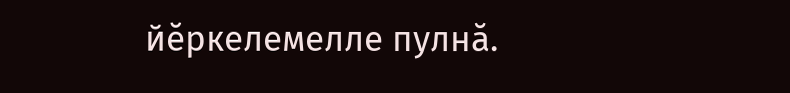йĕркелемелле пулнă.